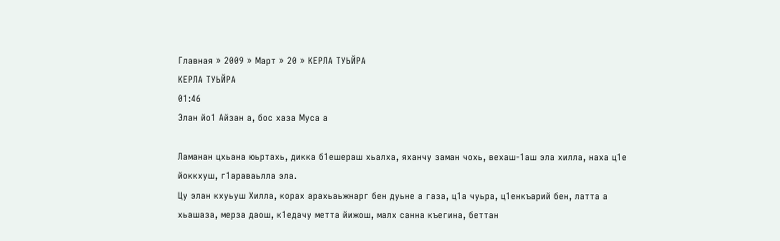Главная » 2009 » Март » 20 » КЕРЛА ТУЬЙРА
КЕРЛА ТУЬЙРА
01:46
Элан йо1 Айзан а, бос хаза Муса а

Ламанан цхьана юьртахь, дикка б1ешераш хьалха, яханчу заман чохь, вехаш-1аш эла хилла, наха ц1е йоккхуш, г1араваьлла эла.
Цу элан кхуьуш Хилла, корах арахьаьжнарг бен дуьне а газа, ц1а чуьра, ц1енкъарий бен, латта а хьашаза, мерза даош, к1едачу метта йижош, малх санна къегина, беттан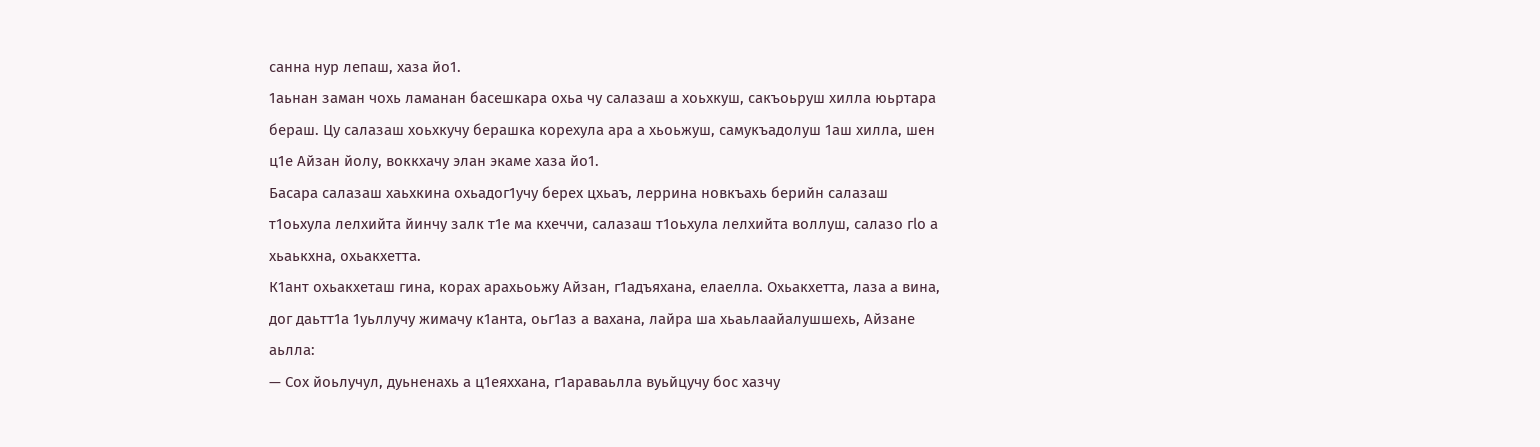санна нур лепаш, хаза йо1.
1аьнан заман чохь ламанан басешкара охьа чу салазаш а хоьхкуш, сакъоьруш хилла юьртара бераш. Цу салазаш хоьхкучу берашка корехула ара а хьоьжуш, самукъадолуш 1аш хилла, шен ц1е Айзан йолу, воккхачу элан экаме хаза йо1.
Басара салазаш хаьхкина охьадог1учу берех цхьаъ, леррина новкъахь берийн салазаш т1оьхула лелхийта йинчу залк т1е ма кхеччи, салазаш т1оьхула лелхийта воллуш, салазо гlo а хьаькхна, охьакхетта.
К1ант охьакхеташ гина, корах арахьоьжу Айзан, г1адъяхана, елаелла. Охьакхетта, лаза а вина, дог даьтт1а 1уьллучу жимачу к1анта, оьг1аз а вахана, лайра ша хьаьлаайалушшехь, Айзане аьлла:
— Сох йоьлучул, дуьненахь а ц1еяххана, г1араваьлла вуьйцучу бос хазчу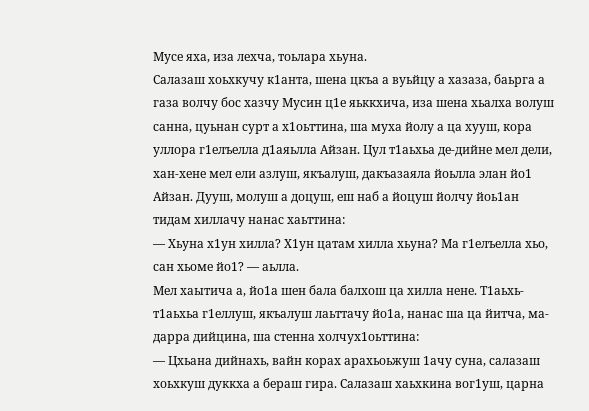Мусе яха, иза лехча, тоьлара хьуна.
Салазаш хоьхкучу к1анта, шена цкъа а вуьйцу а хазаза, баьрга а газа волчу бос хазчу Мусин ц1е яьккхича, иза шена хьалха волуш санна, цуьнан сурт а х1оьттина, ша муха йолу а ца хууш, кора уллора г1елъелла д1аяьлла Айзан. Цул т1аьхьа де-дийне мел дели, хан-хене мел ели азлуш, якъалуш, дакъазаяла йоьлла элан йо1 Айзан. Дууш, молуш а доцуш, еш наб а йоцуш йолчу йоь1ан тидам хиллачу нанас хаьттина:
— Хьуна х1ун хилла? Х1ун цатам хилла хьуна? Ма г1елъелла хьо, сан хьоме йо1? — аьлла.
Мел хаытича а, йо1а шен бала балхош ца хилла нене. Т1аьхь-т1аьхьа г1еллуш, якъалуш лаьттачу йо1а, нанас ша ца йитча, ма-дарра дийцина, ша стенна холчух1оьттина:
— Цхьана дийнахь, вайн корах арахьоьжуш 1ачу суна, салазаш хоьхкуш дуккха а бераш гира. Салазаш хаьхкина вог1уш, царна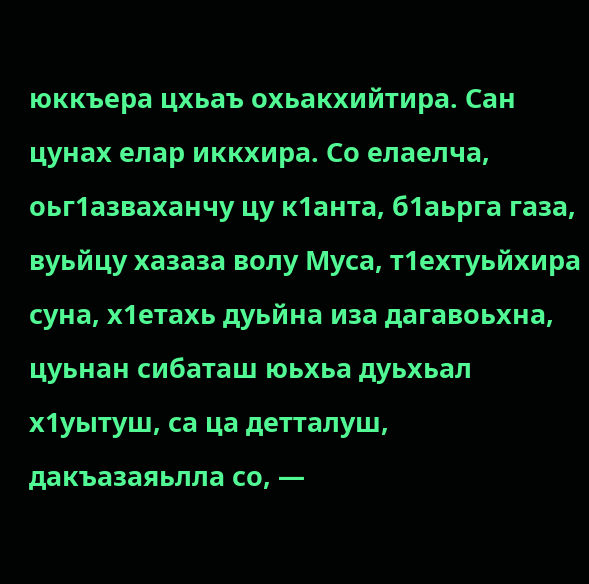юккъера цхьаъ охьакхийтира. Сан цунах елар иккхира. Со елаелча, оьг1азваханчу цу к1анта, б1аьрга газа, вуьйцу хазаза волу Муса, т1ехтуьйхира суна, х1етахь дуьйна иза дагавоьхна, цуьнан сибаташ юьхьа дуьхьал х1уытуш, са ца детталуш, дакъазаяьлла со, —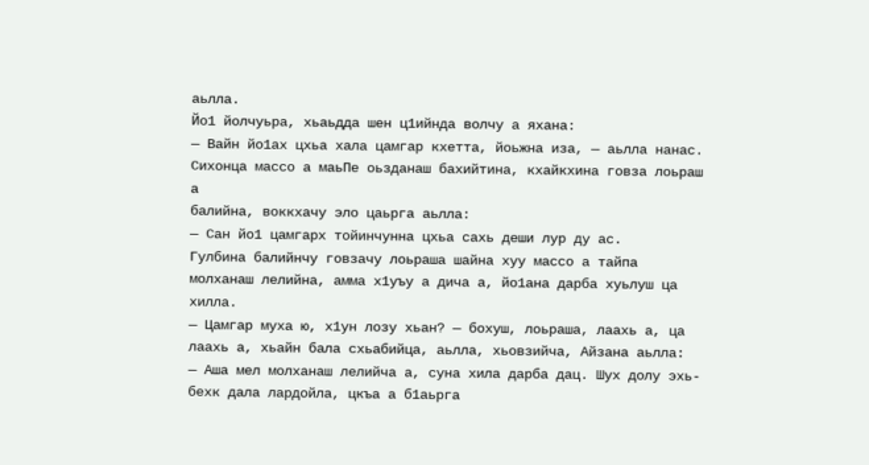аьлла.
Йо1 йолчуьра, хьаьдда шен ц1ийнда волчу а яхана:
— Вайн йо1ах цхьа хала цамгар кхетта, йоьжна иза, — аьлла нанас. Сихонца массо а маьПе оьзданаш бахийтина, кхайкхина говза лоьраш а
балийна, воккхачу эло цаьрга аьлла:
— Сан йо1 цамгарх тойинчунна цхьа сахь деши лур ду ас.
Гулбина балийнчу говзачу лоьраша шайна хуу массо а тайпа молханаш лелийна, амма х1уъу а дича а, йо1ана дарба хуьлуш ца хилла.
— Цамгар муха ю, х1ун лозу хьан? — бохуш, лоьраша, лаахь а, ца лаахь а, хьайн бала схьабийца, аьлла, хьовзийча, Айзана аьлла:
— Аша мел молханаш лелийча а, суна хила дарба дац. Шух долу эхь-бехк дала лардойла, цкъа а б1аьрга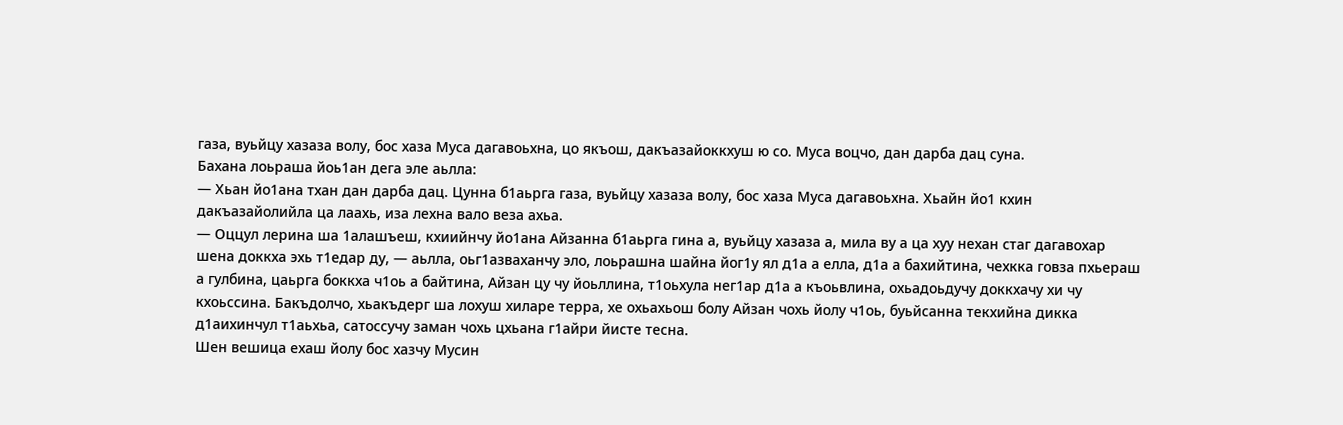газа, вуьйцу хазаза волу, бос хаза Муса дагавоьхна, цо якъош, дакъазайоккхуш ю со. Муса воцчо, дан дарба дац суна.
Бахана лоьраша йоь1ан дега эле аьлла:
— Хьан йо1ана тхан дан дарба дац. Цунна б1аьрга газа, вуьйцу хазаза волу, бос хаза Муса дагавоьхна. Хьайн йо1 кхин дакъазайолийла ца лаахь, иза лехна вало веза ахьа.
— Оццул лерина ша 1алашъеш, кхиийнчу йо1ана Айзанна б1аьрга гина а, вуьйцу хазаза а, мила ву а ца хуу нехан стаг дагавохар шена доккха эхь т1едар ду, — аьлла, оьг1азваханчу эло, лоьрашна шайна йог1у ял д1а а елла, д1а а бахийтина, чехкка говза пхьераш а гулбина, цаьрга боккха ч1оь а байтина, Айзан цу чу йоьллина, т1оьхула нег1ар д1а а къоьвлина, охьадоьдучу доккхачу хи чу кхоьссина. Бакъдолчо, хьакъдерг ша лохуш хиларе терра, хе охьахьош болу Айзан чохь йолу ч1оь, буьйсанна текхийна дикка д1аихинчул т1аьхьа, сатоссучу заман чохь цхьана г1айри йисте тесна.
Шен вешица ехаш йолу бос хазчу Мусин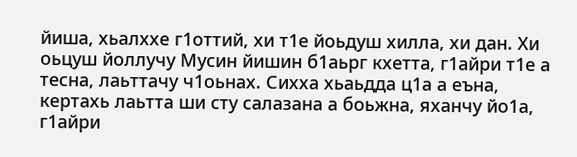йиша, хьалххе г1оттий, хи т1е йоьдуш хилла, хи дан. Хи оьцуш йоллучу Мусин йишин б1аьрг кхетта, г1айри т1е а тесна, лаьттачу ч1оьнах. Сихха хьаьдда ц1а а еъна, кертахь лаьтта ши сту салазана а боьжна, яханчу йо1а, г1айри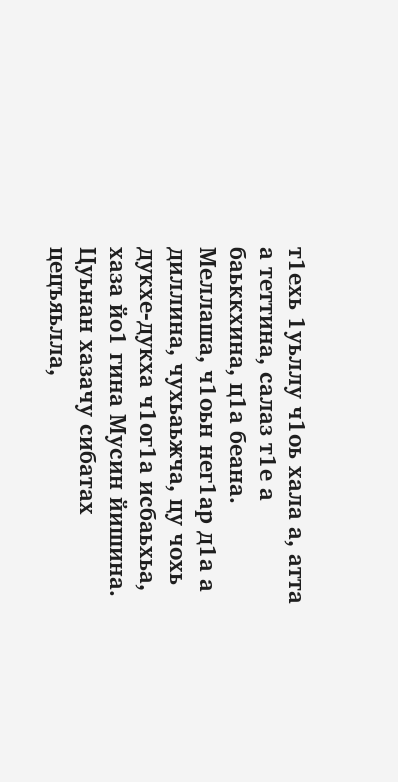т1ехь 1уьллу ч1оь хала а, атта а теттина, салаз т1е а баьккхина, ц1а беана.
Меллаша, ч1оьн нег1ар д1а а диллина, чухьаьжча, цу чохь дукхе-дукха ч1ог1а исбаьхьа, хаза йо1 гина Мусин йишина. Цуьнан хазачу сибатах цецъяьлла,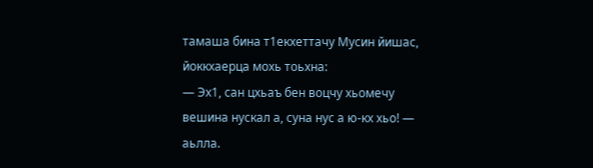тамаша бина т1екхеттачу Мусин йишас, йоккхаерца мохь тоьхна:
— Эх1, сан цхьаъ бен воцчу хьомечу вешина нускал а, суна нус а ю-кх хьо! — аьлла.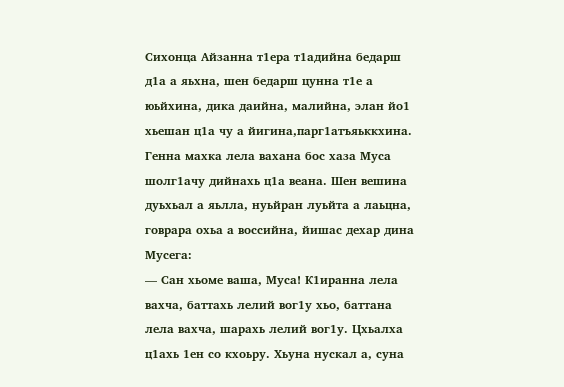Сихонца Айзанна т1ера т1адийна бедарш д1а а яьхна, шен бедарш цунна т1е а юьйхина, дика даийна, малийна, элан йо1 хьешан ц1а чу а йигина,парг1атъяьккхина.
Генна махка лела вахана бос хаза Муса шолг1ачу дийнахь ц1а веана. Шен вешина дуьхьал а яьлла, нуьйран луьйта а лаьцна, говрара охьа а воссийна, йишас дехар дина Мусега:
— Сан хьоме ваша, Муса! К1иранна лела вахча, баттахь лелий вог1у хьо, баттана лела вахча, шарахь лелий вог1у. Цхьалха ц1ахь 1ен со кхоьру. Хьуна нускал а, суна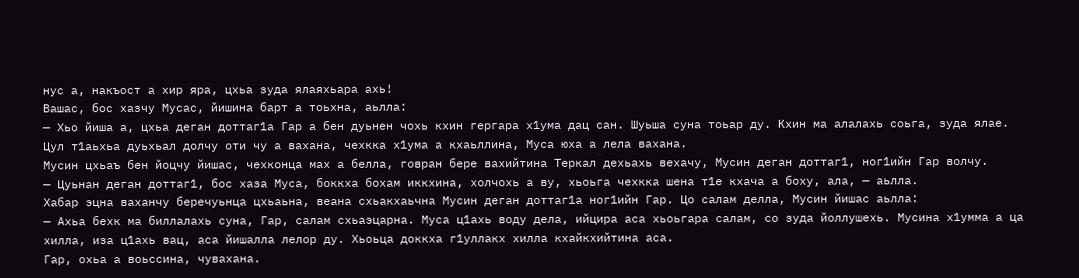нус а, накъост а хир яра, цхьа зуда ялаяхьара ахь!
Вашас, бос хазчу Мусас, йишина барт а тоьхна, аьлла:
— Хьо йиша а, цхьа деган доттаг1а Гар а бен дуьнен чохь кхин гергара х1ума дац сан. Шуьша суна тоьар ду. Кхин ма алалахь соьга, зуда ялае.
Цул т1аьхьа дуьхьал долчу оти чу а вахана, чехкка х1ума а кхаьллина, Муса юха а лела вахана.
Мусин цхьаъ бен йоцчу йишас, чехконца мах а белла, говран бере вахийтина Теркал дехьахь вехачу, Мусин деган доттаг1, ног1ийн Гар волчу.
— Цуьнан деган доттаг1, бос хаза Муса, боккха бохам иккхина, холчохь а ву, хьоьга чехкка шена т1е кхача а боху, ала, — аьлла.
Хабар эцна ваханчу беречуьнца цхьаьна, веана схьакхаьчна Мусин деган доттаг1а ног1ийн Гар. Цо салам делла, Мусин йишас аьлла:
— Ахьа бехк ма биллалахь суна, Гар, салам схьаэцарна. Муса ц1ахь воду дела, ийцира аса хьоьгара салам, со зуда йоллушехь. Мусина х1умма а ца хилла, иза ц1ахь вац, аса йишалла лелор ду. Хьоьца доккха г1уллакх хилла кхайкхийтина аса.
Гар, охьа а воьссина, чувахана.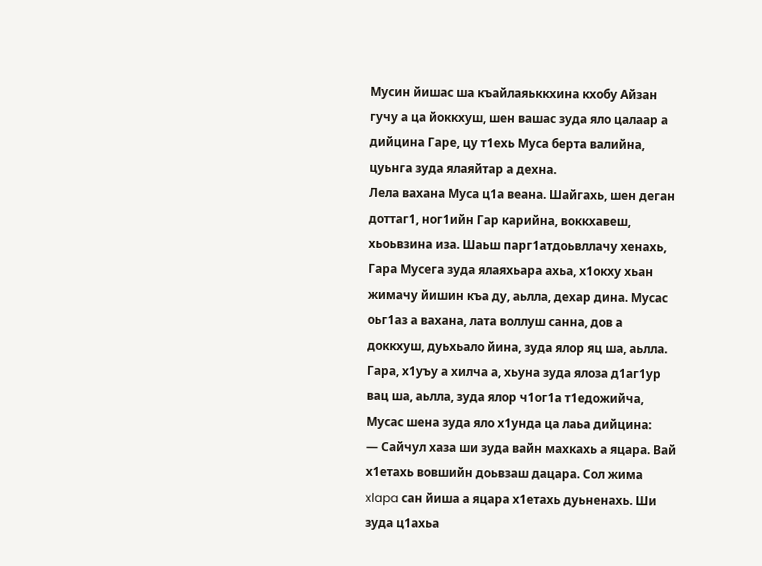Мусин йишас ша къайлаяьккхина кхобу Айзан гучу а ца йоккхуш, шен вашас зуда яло цалаар а дийцина Гаре, цу т1ехь Муса берта валийна, цуьнга зуда ялаяйтар а дехна.
Лела вахана Муса ц1а веана. Шайгахь, шен деган доттаг1, ног1ийн Гар карийна, воккхавеш, хьоьвзина иза. Шаьш парг1атдоьвллачу хенахь, Гара Мусега зуда ялаяхьара ахьа, х1окху хьан жимачу йишин къа ду, аьлла, дехар дина. Мусас оьг1аз а вахана, лата воллуш санна, дов а доккхуш, дуьхьало йина, зуда ялор яц ша, аьлла. Гара, х1уъу а хилча а, хьуна зуда ялоза д1аг1ур вац ша, аьлла, зуда ялор ч1ог1а т1едожийча, Мусас шена зуда яло х1унда ца лаьа дийцина:
— Сайчул хаза ши зуда вайн махкахь а яцара. Вай х1етахь вовшийн доьвзаш дацара. Сол жима xlapa сан йиша а яцара х1етахь дуьненахь. Ши зуда ц1ахьа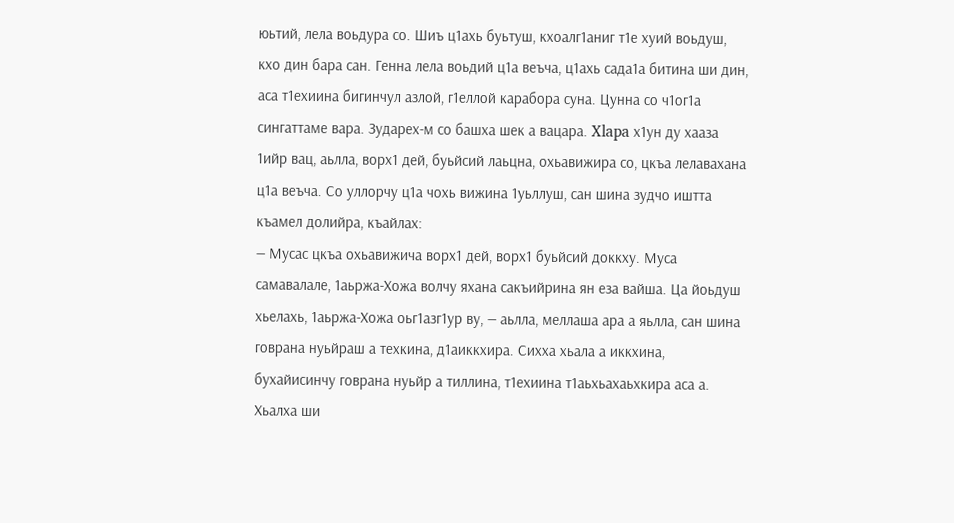юьтий, лела воьдура со. Шиъ ц1ахь буьтуш, кхоалг1аниг т1е хуий воьдуш, кхо дин бара сан. Генна лела воьдий ц1а веъча, ц1ахь сада1а битина ши дин, аса т1ехиина бигинчул азлой, г1еллой карабора суна. Цунна со ч1ог1а сингаттаме вара. Зударех-м со башха шек а вацара. Xlapa х1ун ду хааза 1ийр вац, аьлла, ворх1 дей, буьйсий лаьцна, охьавижира со, цкъа лелавахана ц1а веъча. Со уллорчу ц1а чохь вижина 1уьллуш, сан шина зудчо иштта къамел долийра, къайлах:
— Мусас цкъа охьавижича ворх1 дей, ворх1 буьйсий доккху. Муса самавалале, 1аьржа-Хожа волчу яхана сакъийрина ян еза вайша. Ца йоьдуш хьелахь, 1аьржа-Хожа оьг1азг1ур ву, — аьлла, меллаша ара а яьлла, сан шина говрана нуьйраш а техкина, д1аиккхира. Сихха хьала а иккхина, бухайисинчу говрана нуьйр а тиллина, т1ехиина т1аьхьахаьхкира аса а. Хьалха ши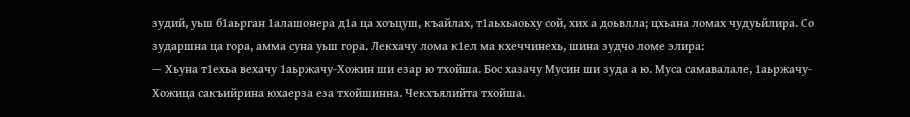зудий, уьш б1аьрган 1алашонера д1а ца хоъцуш, къайлах, т1аьхьаоьху сой, хих а доьвлла; цхьана ломах чудуьйлира. Со зударшна ца гора, амма суна уьш гора. Лекхачу лома к1ел ма кхеччинехь, шина зудчо ломе элира:
— Хьуна т1ехьа вехачу 1аьржачу-Хожин ши езар ю тхойша. Бос хазачу Мусин ши зуда а ю. Муса самавалале, 1аьржачу-Хожица сакъийрина юхаерза еза тхойшинна. Чекхъялийта тхойша.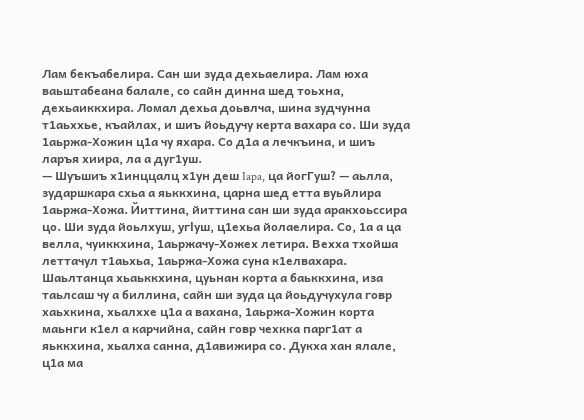Лам бекъабелира. Сан ши зуда дехьаелира. Лам юха ваьштабеана балале, со сайн динна шед тоьхна, дехьаиккхира. Ломал дехьа доьвлча, шина зудчунна т1аьххье, къайлах, и шиъ йоьдучу керта вахара со. Ши зуда 1аьржа-Хожин ц1а чу яхара. Со д1а а лечкъина, и шиъ ларъя хиира, ла а дуг1уш.
— Шуъшиъ х1инццалц х1ун деш Iapa, ца йогГуш? — аьлла, зударшкара схьа а яьккхина, царна шед етта вуьйлира 1аьржа-Хожа. Йиттина, йиттина сан ши зуда аракхоьссира цо. Ши зуда йоьлхуш, yгlуш, ц1ехьа йолаелира. Со, 1а а ца велла, чуиккхина, 1аьржачу-Хожех летира. Вехха тхойша леттачул т1аьхьа, 1аьржа-Хожа суна к1елвахара. Шаьлтанца хьаьккхина, цуьнан корта а баьккхина, иза таьлсаш чу а биллина, сайн ши зуда ца йоьдучухула говр хаьхкина, хьалххе ц1а а вахана, 1аьржа-Хожин корта маьнги к1ел а карчийна, сайн говр чехкка парг1ат а яьккхина, хьалха санна, д1авижира со. Дукха хан ялале, ц1а ма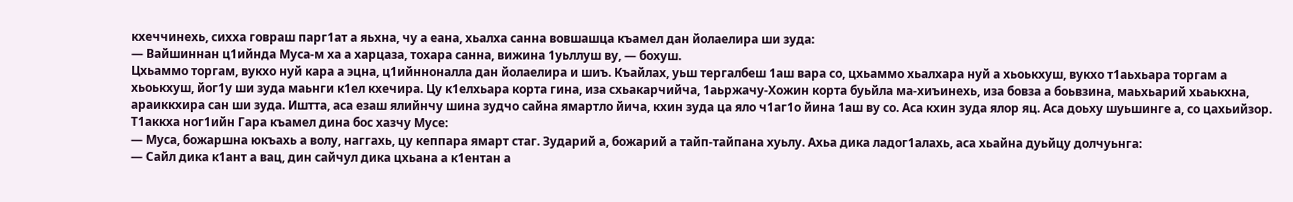кхеччинехь, сихха говраш парг1ат а яьхна, чу а еана, хьалха санна вовшашца къамел дан йолаелира ши зуда:
— Вайшиннан ц1ийнда Муса-м ха а харцаза, тохара санна, вижина 1уьллуш ву, — бохуш.
Цхьаммо торгам, вукхо нуй кара а эцна, ц1ийнноналла дан йолаелира и шиъ. Къайлах, уьш тергалбеш 1аш вара со, цхьаммо хьалхара нуй а хьоькхуш, вукхо т1аьхьара торгам а хьоькхуш, йог1у ши зуда маьнги к1ел кхечира. Цу к1елхьара корта гина, иза схьакарчийча, 1аьржачу-Хожин корта буьйла ма-хиъинехь, иза бовза а боьвзина, маьхьарий хьаькхна, араиккхира сан ши зуда. Иштта, аса езаш ялийнчу шина зудчо сайна ямартло йича, кхин зуда ца яло ч1аг1о йина 1аш ву со. Аса кхин зуда ялор яц. Аса доьху шуьшинге а, со цахьийзор.
Т1аккха ног1ийн Гара къамел дина бос хазчу Мусе:
— Муса, божаршна юкъахь а волу, наггахь, цу кеппара ямарт стаг. Зударий а, божарий а тайп-тайпана хуьлу. Ахьа дика ладог1алахь, аса хьайна дуьйцу долчуьнга:
— Сайл дика к1ант а вац, дин сайчул дика цхьана а к1ентан а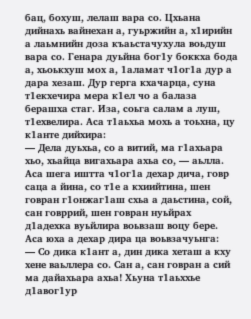бац, бохуш, лелаш вара со. Цхьана дийнахь вайнехан а, гуьржийн а, х1ирийн а лаьмнийн доза къаьстачухула воьдуш вара со. Генара дуьйна бог1у боккха бода а, хьоькхуш мох а, 1аламат ч1ог1а дур а дара хезаш. Дур герга кхачарца, суна т1екхечира мера к1ел чо а балаза берашха стаг. Иза, соьга салам а луш, т1ехвелира. Аса т1аьхьа мохь а тоьхна, цу к1анте дийхира:
— Дела дуьхьа, со а витий, ма г1ахьара хьо, хьайца вигахьара ахьа со, — аьлла.
Аса шега иштта ч1ог1а дехар дича, говр саца а йина, со т1е а кхиийтина, шен говран г1онжаг1аш схьа а даьстина, сой, сан говррий, шен говран нуьйрах д1адехка вуьйлира воьвзаш воцу бере. Аса юха а дехар дира ца воьвзачуьнга:
— Со дика к1ант а, дин дика хеташ а кху хене ваьллера со. Сан а, сан говран а сий ма дайахьара ахьа! Хьуна т1аьххье д1авог1ур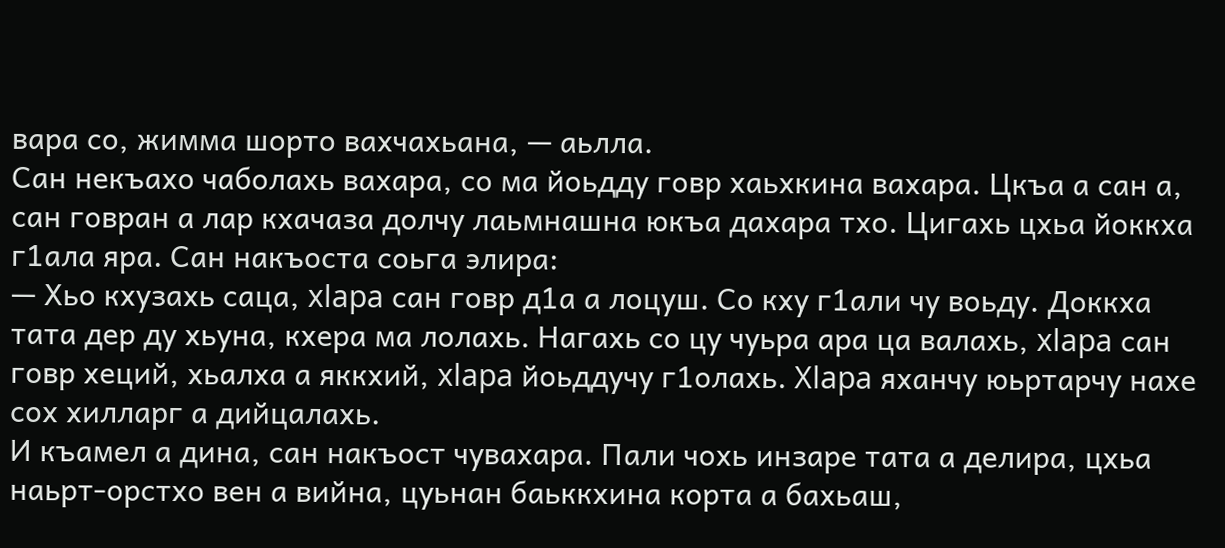вара со, жимма шорто вахчахьана, — аьлла.
Сан некъахо чаболахь вахара, со ма йоьдду говр хаьхкина вахара. Цкъа а сан а, сан говран а лар кхачаза долчу лаьмнашна юкъа дахара тхо. Цигахь цхьа йоккха г1ала яра. Сан накъоста соьга элира:
— Хьо кхузахь саца, xlapa сан говр д1а а лоцуш. Со кху г1али чу воьду. Доккха тата дер ду хьуна, кхера ма лолахь. Нагахь со цу чуьра ара ца валахь, xlapa сан говр хеций, хьалха а яккхий, xlapa йоьддучу г1олахь. Xlapa яханчу юьртарчу нахе сох хилларг а дийцалахь.
И къамел а дина, сан накъост чувахара. Пали чохь инзаре тата а делира, цхьа наьрт-орстхо вен а вийна, цуьнан баьккхина корта а бахьаш,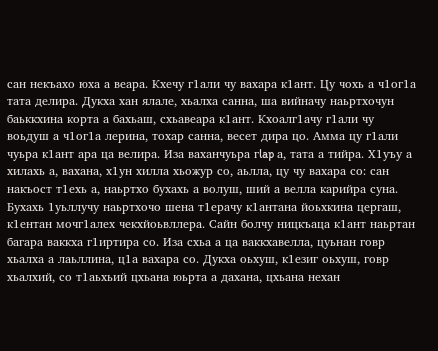сан некъахо юха а веара. Кхечу г1али чу вахара к1ант. Цу чохь а ч1ог1а тата делира. Дукха хан ялале, хьалха санна, ша вийначу наьртхочун баьккхина корта а бахьаш, схьавеара к1ант. Кхоалг1ачу г1али чу воьдуш а ч1ог1а лерина, тохар санна, весет дира цо. Амма цу г1али чуьра к1ант ара ца велира. Иза ваханчуьра гlap а, тата а тийра. Х1уъу а хилахь а, вахана, х1ун хилла хьожур со, аьлла, цу чу вахара со: сан накъост т1ехь а, наьртхо бухахь а волуш, ший а велла карийра суна. Бухахь 1уьллучу наьртхочо шена т1ерачу к1антана йоьхкина цергаш, к1ентан мочг1алех чекхйоьвллера. Сайн болчу ницкъаца к1ант наьртан багара ваккха г1иртира со. Иза схьа а ца ваккхавелла, цуьнан говр хьалха а лаьллина, ц1а вахара со. Дукха оьхуш, к1езиг оьхуш, говр хьалхий, со т1аьхьий цхьана юьрта а дахана, цхьана нехан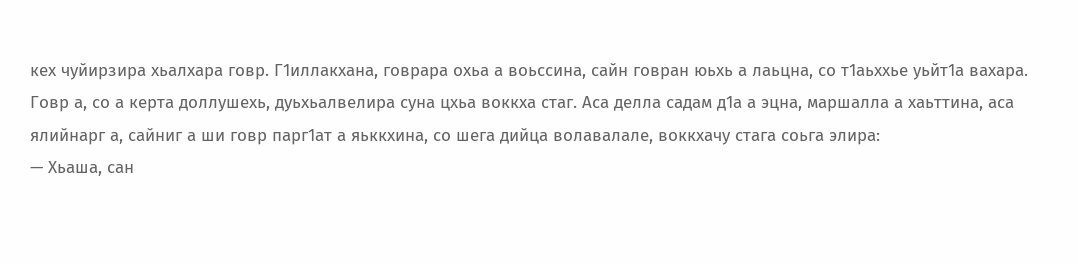кех чуйирзира хьалхара говр. Г1иллакхана, говрара охьа а воьссина, сайн говран юьхь а лаьцна, со т1аьххье уьйт1а вахара. Говр а, со а керта доллушехь, дуьхьалвелира суна цхьа воккха стаг. Аса делла садам д1а а эцна, маршалла а хаьттина, аса ялийнарг а, сайниг а ши говр парг1ат а яьккхина, со шега дийца волавалале, воккхачу стага соьга элира:
— Хьаша, сан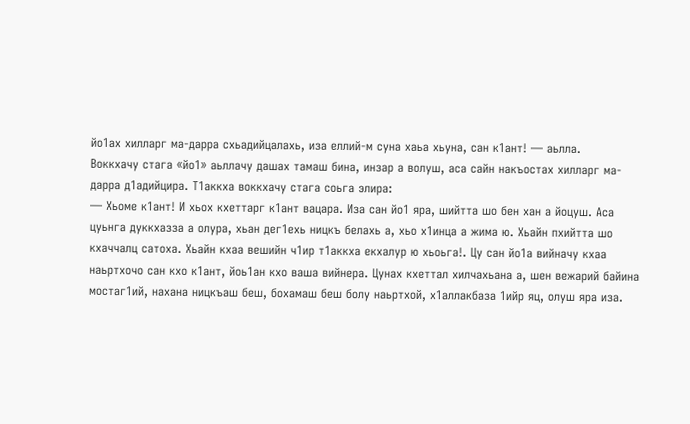йо1ах хилларг ма-дарра схьадийцалахь, иза еллий-м суна хаьа хьуна, сан к1ант! — аьлла.
Воккхачу стага «йо1» аьллачу дашах тамаш бина, инзар а волуш, аса сайн накъостах хилларг ма-дарра д1адийцира. Т1аккха воккхачу стага соьга элира:
— Хьоме к1ант! И хьох кхеттарг к1ант вацара. Иза сан йо1 яра, шийтта шо бен хан а йоцуш. Аса цуьнга дуккхазза а олура, хьан дег1ехь ницкъ белахь а, хьо х1инца а жима ю. Хьайн пхийтта шо кхаччалц сатоха. Хьайн кхаа вешийн ч1ир т1аккха екхалур ю хьоьга!. Цу сан йо1а вийначу кхаа наьртхочо сан кхо к1ант, йоь1ан кхо ваша вийнера. Цунах кхеттал хилчахьана а, шен вежарий байина мостаг1ий, нахана ницкъаш беш, бохамаш беш болу наьртхой, х1аллакбаза 1ийр яц, олуш яра иза.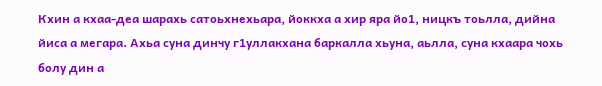Кхин а кхаа-деа шарахь сатоьхнехьара, йоккха а хир яра йо1, ницкъ тоьлла, дийна йиса а мегара. Ахьа суна динчу г1уллакхана баркалла хьуна, аьлла, суна кхаара чохь болу дин а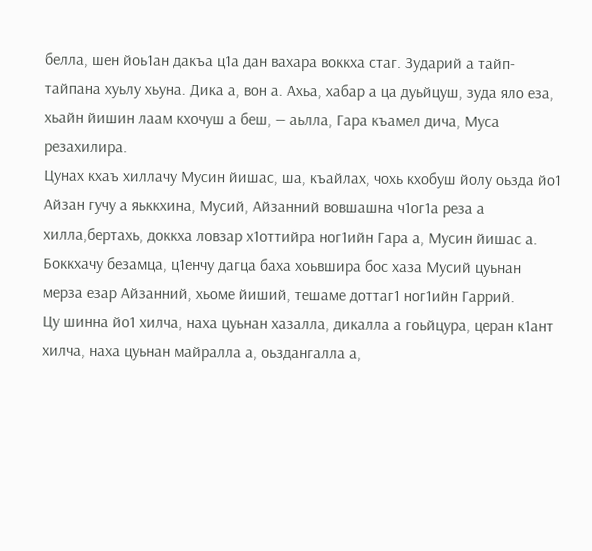белла, шен йоь1ан дакъа ц1а дан вахара воккха стаг. Зударий а тайп-тайпана хуьлу хьуна. Дика а, вон а. Ахьа, хабар а ца дуьйцуш, зуда яло еза, хьайн йишин лаам кхочуш а беш, — аьлла, Гара къамел дича, Муса резахилира.
Цунах кхаъ хиллачу Мусин йишас, ша, къайлах, чохь кхобуш йолу оьзда йо1 Айзан гучу а яьккхина, Мусий, Айзанний вовшашна ч1ог1а реза а хилла,бертахь, доккха ловзар х1оттийра ног1ийн Гара а, Мусин йишас а.
Боккхачу безамца, ц1енчу дагца баха хоьвшира бос хаза Мусий цуьнан мерза езар Айзанний, хьоме йиший, тешаме доттаг1 ног1ийн Гаррий.
Цу шинна йо1 хилча, наха цуьнан хазалла, дикалла а гоьйцура, церан к1ант хилча, наха цуьнан майралла а, оьздангалла а,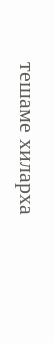тешаме хиларха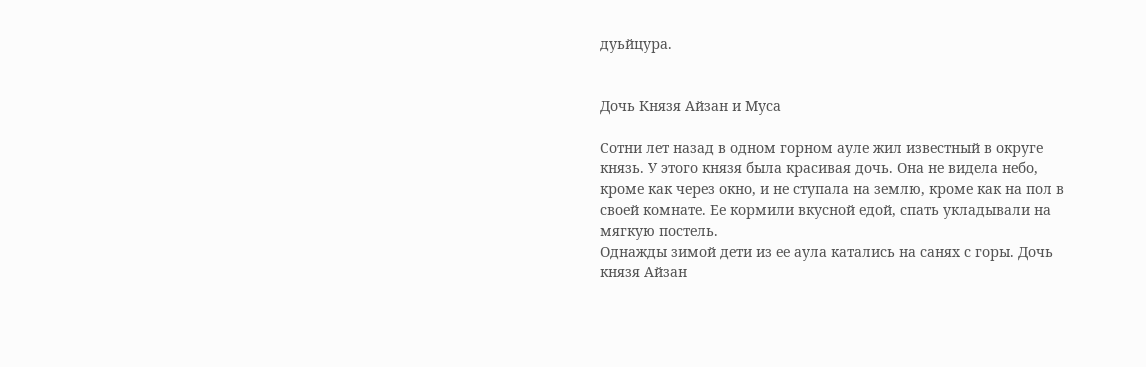дуьйцура.


Дочь Князя Айзан и Муса

Сотни лет назад в одном горном ауле жил известный в округе князь. У этого князя была красивая дочь. Она не видела небо, кроме как через окно, и не ступала на землю, кроме как на пол в своей комнате. Ее кормили вкусной едой, спать укладывали на мягкую постель.
Однажды зимой дети из ее аула катались на санях с горы. Дочь князя Айзан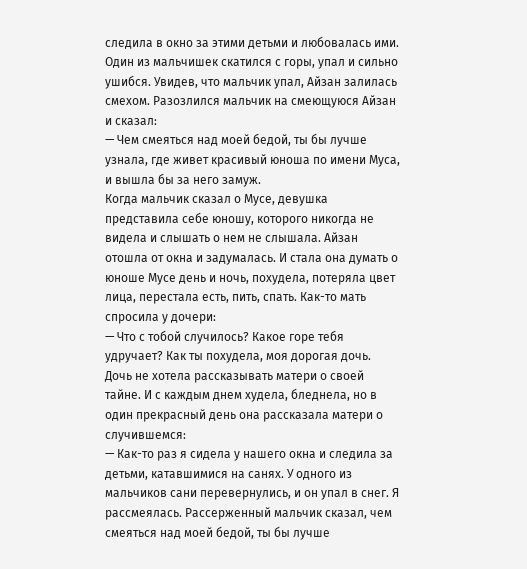следила в окно за этими детьми и любовалась ими. Один из мальчишек скатился с горы, упал и сильно ушибся. Увидев, что мальчик упал, Айзан залилась смехом. Разозлился мальчик на смеющуюся Айзан и сказал:
— Чем смеяться над моей бедой, ты бы лучше узнала, где живет красивый юноша по имени Муса, и вышла бы за него замуж.
Когда мальчик сказал о Мусе, девушка представила себе юношу, которого никогда не видела и слышать о нем не слышала. Айзан отошла от окна и задумалась. И стала она думать о юноше Мусе день и ночь, похудела, потеряла цвет лица, перестала есть, пить, спать. Как-то мать спросила у дочери:
— Что с тобой случилось? Какое горе тебя удручает? Как ты похудела, моя дорогая дочь.
Дочь не хотела рассказывать матери о своей тайне. И с каждым днем худела, бледнела, но в один прекрасный день она рассказала матери о случившемся:
— Как-то раз я сидела у нашего окна и следила за детьми, катавшимися на санях. У одного из мальчиков сани перевернулись, и он упал в снег. Я рассмеялась. Рассерженный мальчик сказал, чем смеяться над моей бедой, ты бы лучше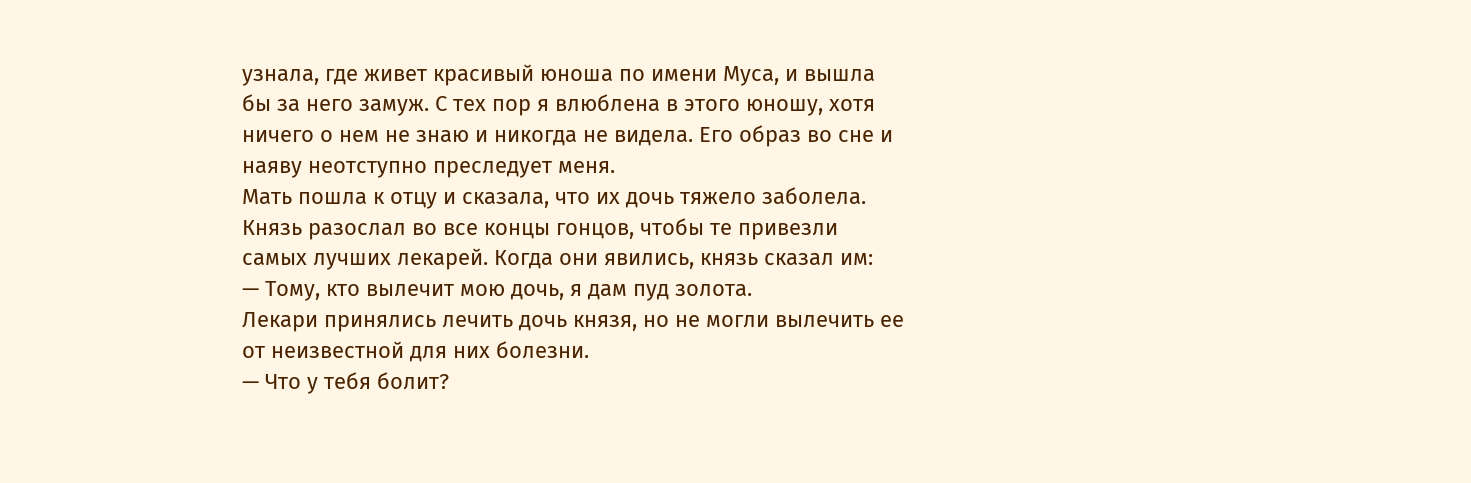узнала, где живет красивый юноша по имени Муса, и вышла бы за него замуж. С тех пор я влюблена в этого юношу, хотя ничего о нем не знаю и никогда не видела. Его образ во сне и наяву неотступно преследует меня.
Мать пошла к отцу и сказала, что их дочь тяжело заболела. Князь разослал во все концы гонцов, чтобы те привезли самых лучших лекарей. Когда они явились, князь сказал им:
— Тому, кто вылечит мою дочь, я дам пуд золота.
Лекари принялись лечить дочь князя, но не могли вылечить ее от неизвестной для них болезни.
— Что у тебя болит?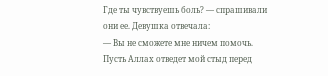Где ты чувствуешь боль? — спрашивали они ее. Девушка отвечала:
— Вы не сможете мне ничем помочь. Пусть Аллах отведет мой стыд перед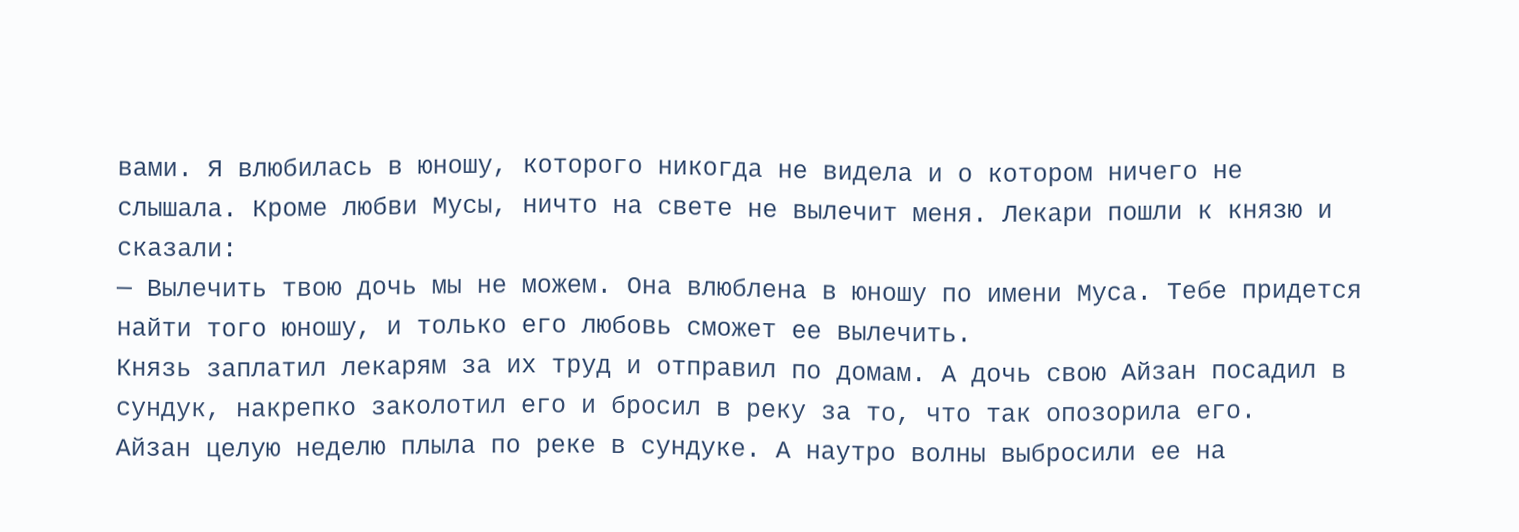вами. Я влюбилась в юношу, которого никогда не видела и о котором ничего не слышала. Кроме любви Мусы, ничто на свете не вылечит меня. Лекари пошли к князю и сказали:
— Вылечить твою дочь мы не можем. Она влюблена в юношу по имени Муса. Тебе придется найти того юношу, и только его любовь сможет ее вылечить.
Князь заплатил лекарям за их труд и отправил по домам. А дочь свою Айзан посадил в сундук, накрепко заколотил его и бросил в реку за то, что так опозорила его.
Айзан целую неделю плыла по реке в сундуке. А наутро волны выбросили ее на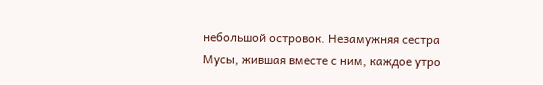небольшой островок. Незамужняя сестра Мусы, жившая вместе с ним, каждое утро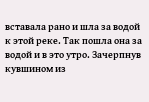вставала рано и шла за водой к этой реке. Так пошла она за водой и в это утро. Зачерпнув кувшином из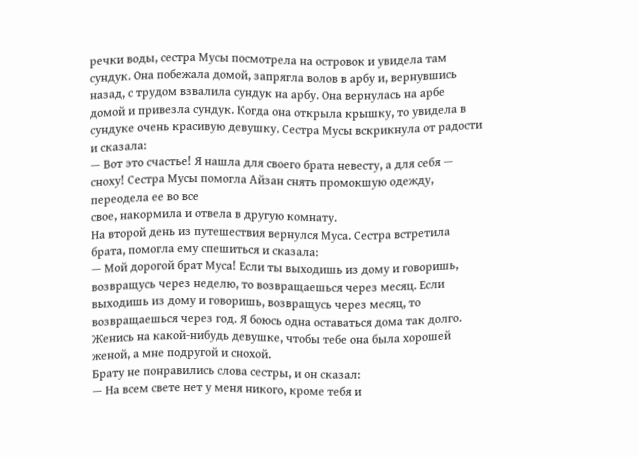речки воды, сестра Мусы посмотрела на островок и увидела там сундук. Она побежала домой, запрягла волов в арбу и, вернувшись назад, с трудом взвалила сундук на арбу. Она вернулась на арбе домой и привезла сундук. Когда она открыла крышку, то увидела в сундуке очень красивую девушку. Сестра Мусы вскрикнула от радости и сказала:
— Вот это счастье! Я нашла для своего брата невесту, а для себя — сноху! Сестра Мусы помогла Айзан снять промокшую одежду, переодела ее во все
свое, накормила и отвела в другую комнату.
На второй день из путешествия вернулся Муса. Сестра встретила брата, помогла ему спешиться и сказала:
— Мой дорогой брат Муса! Если ты выходишь из дому и говоришь, возвращусь через неделю, то возвращаешься через месяц. Если выходишь из дому и говоришь, возвращусь через месяц, то возвращаешься через год. Я боюсь одна оставаться дома так долго. Женись на какой-нибудь девушке, чтобы тебе она была хорошей женой, а мне подругой и снохой.
Брату не понравились слова сестры, и он сказал:
— На всем свете нет у меня никого, кроме тебя и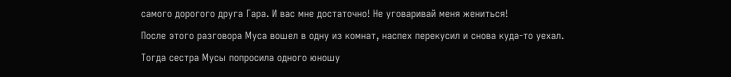самого дорогого друга Гара. И вас мне достаточно! Не уговаривай меня жениться!
После этого разговора Муса вошел в одну из комнат, наспех перекусил и снова куда-то уехал.
Тогда сестра Мусы попросила одного юношу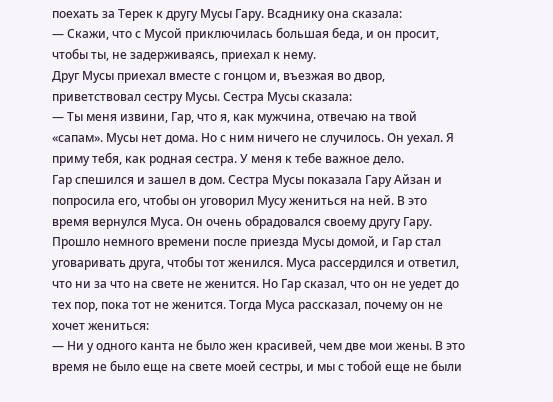поехать за Терек к другу Мусы Гару. Всаднику она сказала:
— Скажи, что с Мусой приключилась большая беда, и он просит, чтобы ты, не задерживаясь, приехал к нему.
Друг Мусы приехал вместе с гонцом и, въезжая во двор, приветствовал сестру Мусы. Сестра Мусы сказала:
— Ты меня извини, Гар, что я, как мужчина, отвечаю на твой «сапам». Мусы нет дома. Но с ним ничего не случилось. Он уехал. Я приму тебя, как родная сестра. У меня к тебе важное дело.
Гар спешился и зашел в дом. Сестра Мусы показала Гару Айзан и попросила его, чтобы он уговорил Мусу жениться на ней. В это время вернулся Муса. Он очень обрадовался своему другу Гару. Прошло немного времени после приезда Мусы домой, и Гар стал уговаривать друга, чтобы тот женился. Муса рассердился и ответил, что ни за что на свете не женится. Но Гар сказал, что он не уедет до тех пор, пока тот не женится. Тогда Муса рассказал, почему он не хочет жениться:
— Ни у одного канта не было жен красивей, чем две мои жены. В это время не было еще на свете моей сестры, и мы с тобой еще не были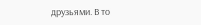друзьями. В то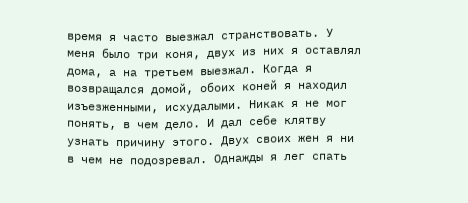время я часто выезжал странствовать. У меня было три коня, двух из них я оставлял дома, а на третьем выезжал. Когда я возвращался домой, обоих коней я находил изъезженными, исхудалыми. Никак я не мог понять, в чем дело. И дал себе клятву узнать причину этого. Двух своих жен я ни в чем не подозревал. Однажды я лег спать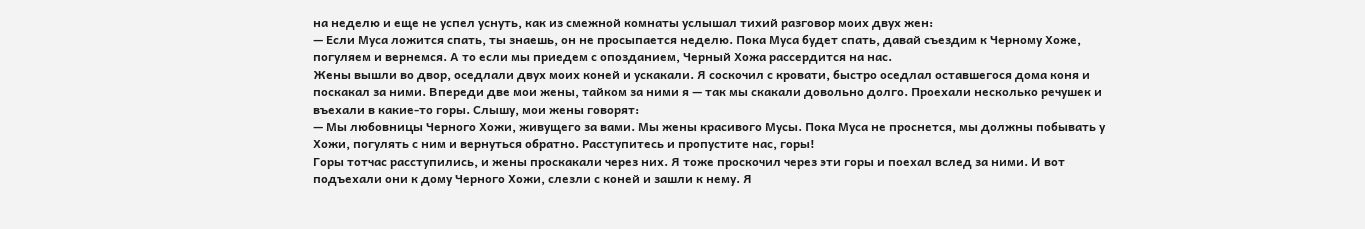на неделю и еще не успел уснуть, как из смежной комнаты услышал тихий разговор моих двух жен:
— Если Муса ложится спать, ты знаешь, он не просыпается неделю. Пока Муса будет спать, давай съездим к Черному Хоже, погуляем и вернемся. А то если мы приедем с опозданием, Черный Хожа рассердится на нас.
Жены вышли во двор, оседлали двух моих коней и ускакали. Я соскочил с кровати, быстро оседлал оставшегося дома коня и поскакал за ними. Впереди две мои жены, тайком за ними я — так мы скакали довольно долго. Проехали несколько речушек и въехали в какие-то горы. Слышу, мои жены говорят:
— Мы любовницы Черного Хожи, живущего за вами. Мы жены красивого Мусы. Пока Муса не проснется, мы должны побывать у Хожи, погулять с ним и вернуться обратно. Расступитесь и пропустите нас, горы!
Горы тотчас расступились, и жены проскакали через них. Я тоже проскочил через эти горы и поехал вслед за ними. И вот подъехали они к дому Черного Хожи, слезли с коней и зашли к нему. Я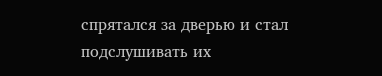спрятался за дверью и стал подслушивать их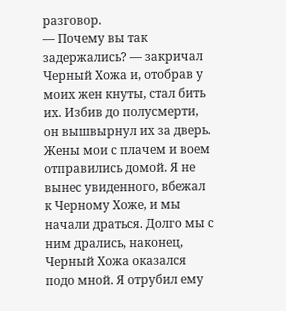разговор.
— Почему вы так задержались? — закричал Черный Хожа и, отобрав у моих жен кнуты, стал бить их. Избив до полусмерти, он вышвырнул их за дверь. Жены мои с плачем и воем отправились домой. Я не вынес увиденного, вбежал к Черному Хоже, и мы начали драться. Долго мы с ним дрались, наконец, Черный Хожа оказался подо мной. Я отрубил ему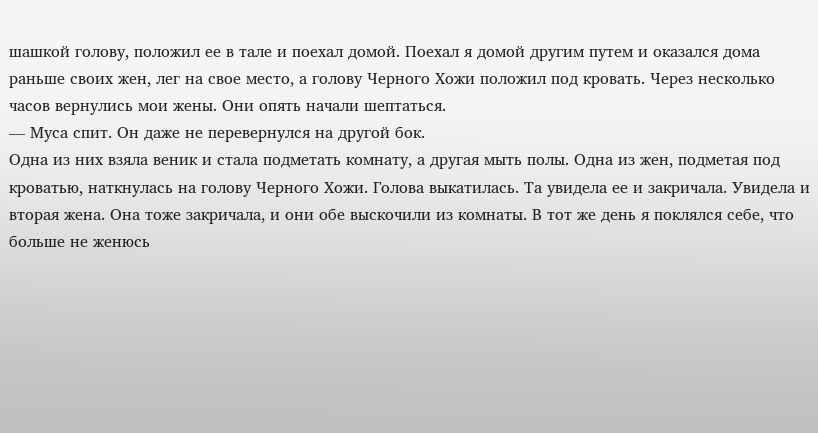шашкой голову, положил ее в тале и поехал домой. Поехал я домой другим путем и оказался дома раньше своих жен, лег на свое место, а голову Черного Хожи положил под кровать. Через несколько часов вернулись мои жены. Они опять начали шептаться.
— Муса спит. Он даже не перевернулся на другой бок.
Одна из них взяла веник и стала подметать комнату, а другая мыть полы. Одна из жен, подметая под кроватью, наткнулась на голову Черного Хожи. Голова выкатилась. Та увидела ее и закричала. Увидела и вторая жена. Она тоже закричала, и они обе выскочили из комнаты. В тот же день я поклялся себе, что больше не женюсь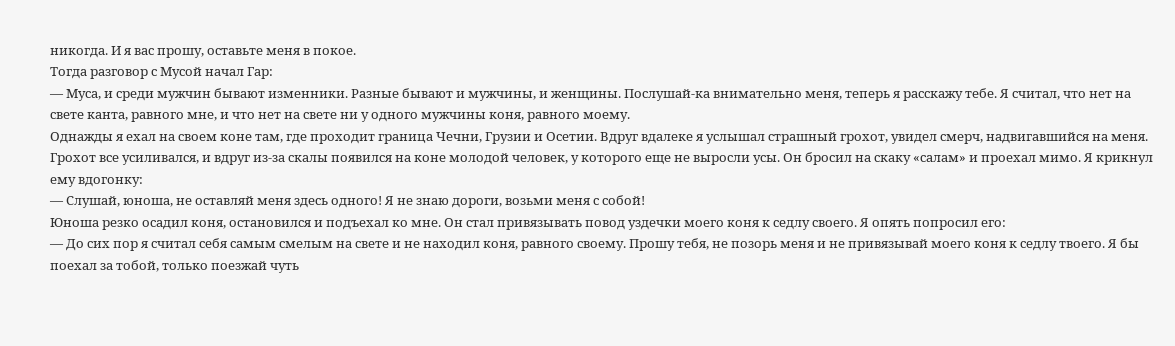никогда. И я вас прошу, оставьте меня в покое.
Тогда разговор с Мусой начал Гар:
— Муса, и среди мужчин бывают изменники. Разные бывают и мужчины, и женщины. Послушай-ка внимательно меня, теперь я расскажу тебе. Я считал, что нет на свете канта, равного мне, и что нет на свете ни у одного мужчины коня, равного моему.
Однажды я ехал на своем коне там, где проходит граница Чечни, Грузии и Осетии. Вдруг вдалеке я услышал страшный грохот, увидел смерч, надвигавшийся на меня. Грохот все усиливался, и вдруг из-за скалы появился на коне молодой человек, у которого еще не выросли усы. Он бросил на скаку «салам» и проехал мимо. Я крикнул ему вдогонку:
— Слушай, юноша, не оставляй меня здесь одного! Я не знаю дороги, возьми меня с собой!
Юноша резко осадил коня, остановился и подъехал ко мне. Он стал привязывать повод уздечки моего коня к седлу своего. Я опять попросил его:
— До сих пор я считал себя самым смелым на свете и не находил коня, равного своему. Прошу тебя, не позорь меня и не привязывай моего коня к седлу твоего. Я бы поехал за тобой, только поезжай чуть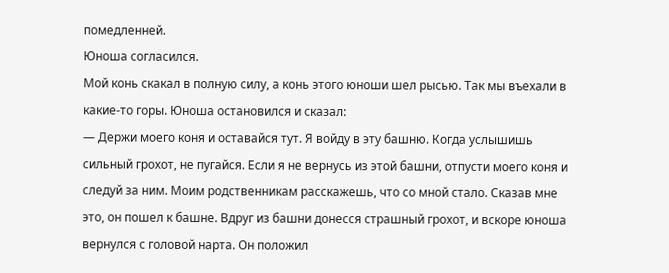помедленней.
Юноша согласился.
Мой конь скакал в полную силу, а конь этого юноши шел рысью. Так мы въехали в какие-то горы. Юноша остановился и сказал:
— Держи моего коня и оставайся тут. Я войду в эту башню. Когда услышишь сильный грохот, не пугайся. Если я не вернусь из этой башни, отпусти моего коня и следуй за ним. Моим родственникам расскажешь, что со мной стало. Сказав мне это, он пошел к башне. Вдруг из башни донесся страшный грохот, и вскоре юноша вернулся с головой нарта. Он положил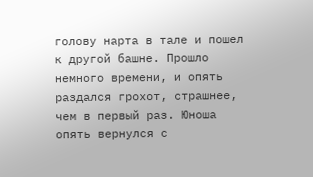голову нарта в тале и пошел к другой башне. Прошло немного времени, и опять раздался грохот, страшнее, чем в первый раз. Юноша опять вернулся с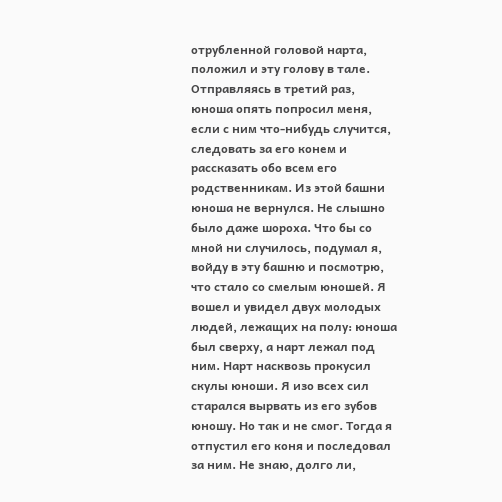отрубленной головой нарта, положил и эту голову в тале. Отправляясь в третий раз, юноша опять попросил меня, если с ним что-нибудь случится, следовать за его конем и рассказать обо всем его родственникам. Из этой башни юноша не вернулся. Не слышно было даже шороха. Что бы со мной ни случилось, подумал я, войду в эту башню и посмотрю, что стало со смелым юношей. Я вошел и увидел двух молодых людей, лежащих на полу: юноша был сверху, а нарт лежал под ним. Нарт насквозь прокусил скулы юноши. Я изо всех сил старался вырвать из его зубов юношу. Но так и не смог. Тогда я отпустил его коня и последовал за ним. Не знаю, долго ли,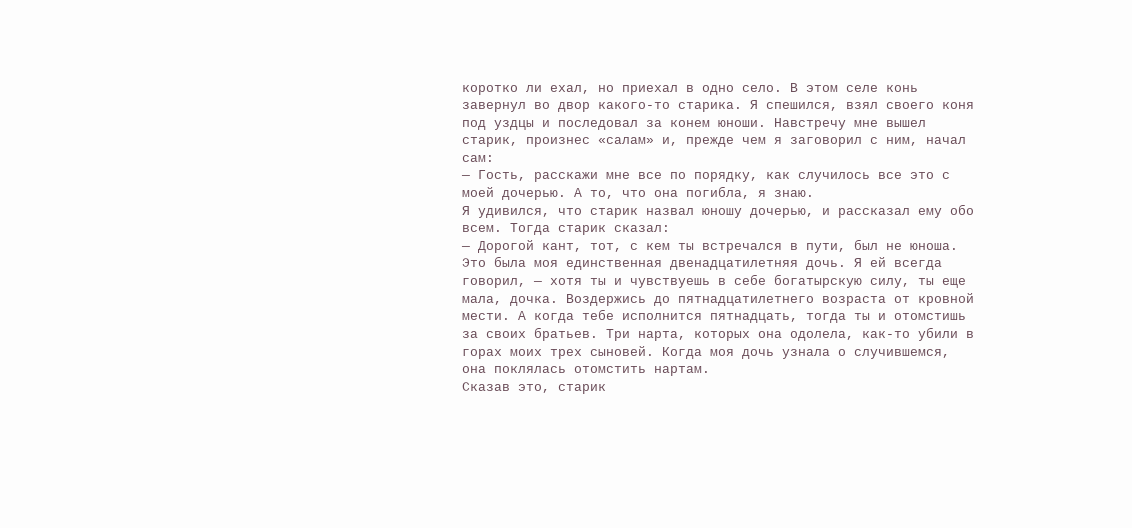коротко ли ехал, но приехал в одно село. В этом селе конь завернул во двор какого-то старика. Я спешился, взял своего коня под уздцы и последовал за конем юноши. Навстречу мне вышел старик, произнес «салам» и, прежде чем я заговорил с ним, начал сам:
— Гость, расскажи мне все по порядку, как случилось все это с моей дочерью. А то, что она погибла, я знаю.
Я удивился, что старик назвал юношу дочерью, и рассказал ему обо всем. Тогда старик сказал:
— Дорогой кант, тот, с кем ты встречался в пути, был не юноша. Это была моя единственная двенадцатилетняя дочь. Я ей всегда говорил, — хотя ты и чувствуешь в себе богатырскую силу, ты еще мала, дочка. Воздержись до пятнадцатилетнего возраста от кровной мести. А когда тебе исполнится пятнадцать, тогда ты и отомстишь за своих братьев. Три нарта, которых она одолела, как-то убили в горах моих трех сыновей. Когда моя дочь узнала о случившемся, она поклялась отомстить нартам.
Сказав это, старик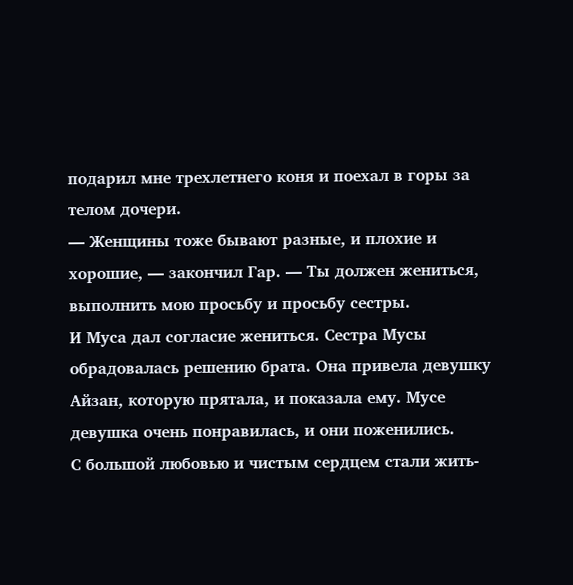подарил мне трехлетнего коня и поехал в горы за телом дочери.
— Женщины тоже бывают разные, и плохие и хорошие, — закончил Гар. — Ты должен жениться, выполнить мою просьбу и просьбу сестры.
И Муса дал согласие жениться. Сестра Мусы обрадовалась решению брата. Она привела девушку Айзан, которую прятала, и показала ему. Мусе девушка очень понравилась, и они поженились.
С большой любовью и чистым сердцем стали жить-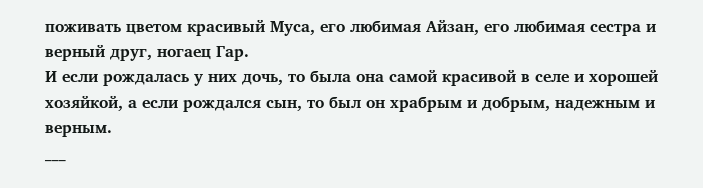поживать цветом красивый Муса, его любимая Айзан, его любимая сестра и верный друг, ногаец Гар.
И если рождалась у них дочь, то была она самой красивой в селе и хорошей хозяйкой, а если рождался сын, то был он храбрым и добрым, надежным и верным.
___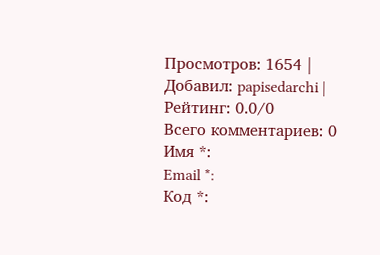Просмотров: 1654 | Добавил: papisedarchi | Рейтинг: 0.0/0
Всего комментариев: 0
Имя *:
Email *:
Код *: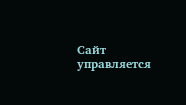Сайт управляется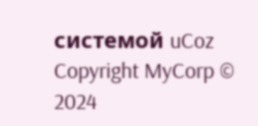системой uCoz
Copyright MyCorp © 2024